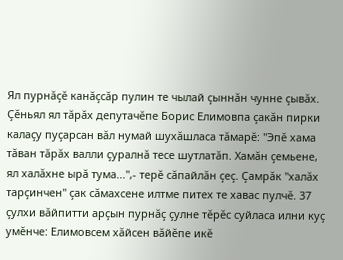Ял пурнăçĕ канăçсăр пулин те чылай çыннăн чунне çывăх. Çĕньял ял тăрăх депутачĕпе Борис Елимовпа çакăн пирки калаçу пуçарсан вăл нумай шухăшласа тăмарĕ: "Эпĕ хама тăван тăрăх валли çуралнă тесе шутлатăп. Хамăн çемьене, ял халăхне ырă тума...",- терĕ сăпайлăн çеç. Çамрăк "халăх тарçинчен" çак сăмахсене илтме питех те хавас пулчĕ. 37 çулхи вăйпитти арçын пурнăç çулне тĕрĕс суйласа илни куç умĕнче: Елимовсем хăйсен вăйĕпе икĕ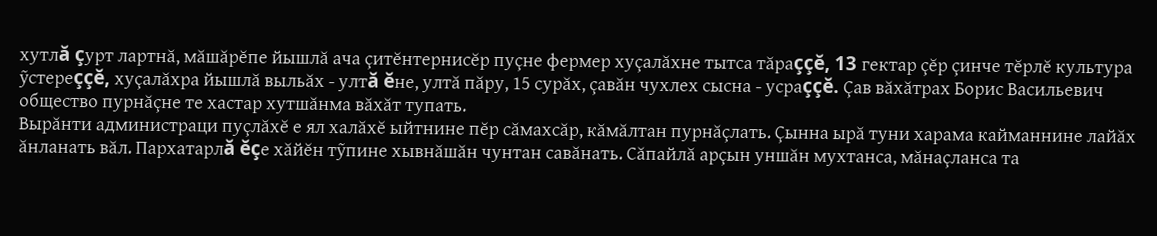хутлă çурт лартнă, мăшăрĕпе йышлă ача çитĕнтернисĕр пуçне фермер хуçалăхне тытса тăраççĕ, 13 гектар çĕр çинче тĕрлĕ культура ỹстереççĕ, хуçалăхра йышлă выльăх - ултă ĕне, ултă пăру, 15 сурăх, çавăн чухлех сысна - усраççĕ. Çав вăхăтрах Борис Васильевич общество пурнăçне те хастар хутшăнма вăхăт тупать.
Вырăнти администраци пуçлăхĕ е ял халăхĕ ыйтнине пĕр сăмахсăр, кăмăлтан пурнăçлать. Çынна ырă туни харама кайманнине лайăх ăнланать вăл. Пархатарлă ĕçе хăйĕн тỹпине хывнăшăн чунтан савăнать. Сăпайлă арçын уншăн мухтанса, мăнаçланса та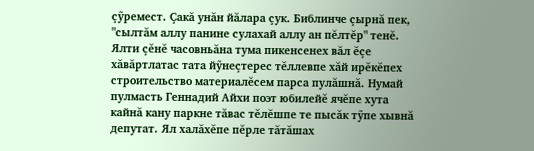çỹремест. Çакă унăн йăлара çук. Библинче çырнă пек, "сылтăм аллу панине сулахай аллу ан пĕлтĕр" тенĕ. Ялти çĕнĕ часовньăна тума пикенсенех вăл ĕçе хăвăртлатас тата йỹнеçтерес тĕллевпе хăй ирĕкĕпех строительство материалĕсем парса пулăшнă. Нумай пулмасть Геннадий Айхи поэт юбилейĕ ячĕпе хута кайнă кану паркне тăвас тĕлĕшпе те пысăк тỹпе хывнă депутат. Ял халăхĕпе пĕрле тăтăшах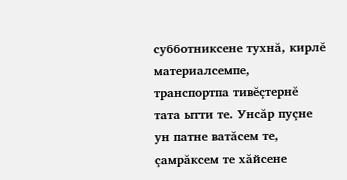субботниксене тухнă, кирлĕ материалсемпе, транспортпа тивĕçтернĕ тата ытти те. Унсăр пуçне ун патне ватăсем те, çамрăксем те хăйсене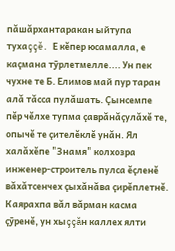пăшăрхантаракан ыйтупа тухаççĕ. Е кĕпер юсамалла, е каçмана тỹрлетмелле.... Ун пек чухне те Б. Елимов май пур таран алă тăсса пулăшать. Çынсемпе пĕр чĕлхе тупма çаврăнăçулăхĕ те, опычĕ те çителĕклĕ унăн. Ял халăхĕпе "Знамя" колхозра инженер-строитель пулса ĕçленĕ вăхăтсенчех çыхăнăва çирĕплетнĕ. Каярахпа вăл вăрман касма çỹренĕ, ун хыççăн каллех ялти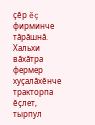çĕр ĕç фирминче тăрăшнă. Хальхи вăхăтра фермер хуçалăхĕнче тракторпа ĕçлет, тырпул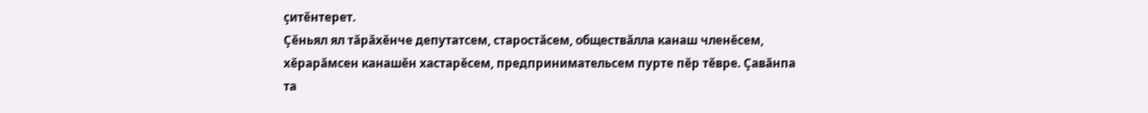çитĕнтерет.
Çĕньял ял тăрăхĕнче депутатсем, старостăсем, обществăлла канаш членĕсем, хĕрарăмсен канашĕн хастарĕсем, предпринимательсем пурте пĕр тĕвре. Çавăнпа та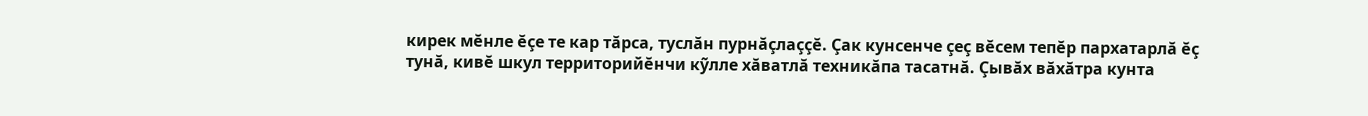кирек мĕнле ĕçе те кар тăрса, туслăн пурнăçлаççĕ. Çак кунсенче çеç вĕсем тепĕр пархатарлă ĕç тунă, кивĕ шкул территорийĕнчи кỹлле хăватлă техникăпа тасатнă. Çывăх вăхăтра кунта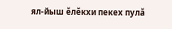ял-йыш ĕлĕкхи пекех пулă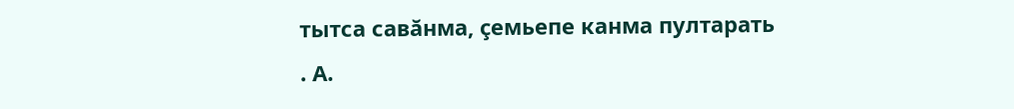тытса савăнма, çемьепе канма пултарать
. А.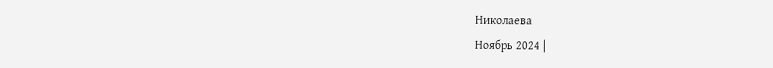Николаева
Ноябрь 2024 |